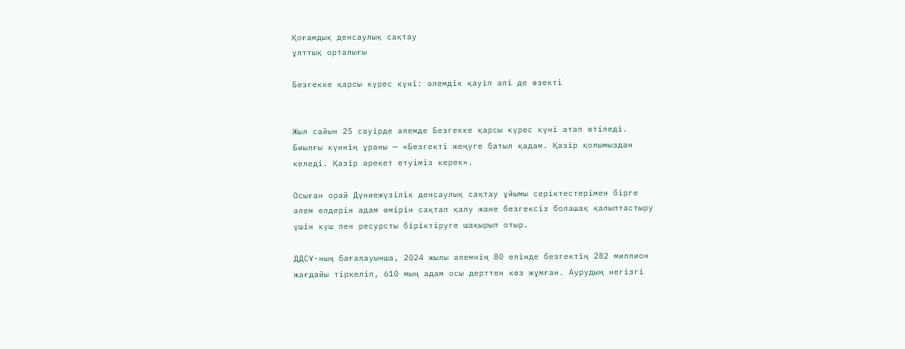Қоғамдық денсаулық сақтау
ұлттық орталығы

Безгекке қарсы күрес күні: әлемдік қауіп әлі де өзекті


Жыл сайын 25 сәуірде әлемде Безгекке қарсы күрес күні атап өтіледі. Биылғы күннің ұраны — «Безгекті жеңуге батыл қадам. Қазір қолымыздан келеді. Қазір әрекет етуіміз керек».

Осыған орай Дүниежүзілік денсаулық сақтау ұйымы серіктестерімен бірге әлем елдерін адам өмірін сақтап қалу және безгексіз болашақ қалыптастыру үшін күш пен ресурсты біріктіруге шақырып отыр.

ДДСҰ-ның бағалауынша, 2024 жылы әлемнің 80 елінде безгектің 282 миллион жағдайы тіркеліп, 610 мың адам осы дерттен көз жұмған. Аурудың негізгі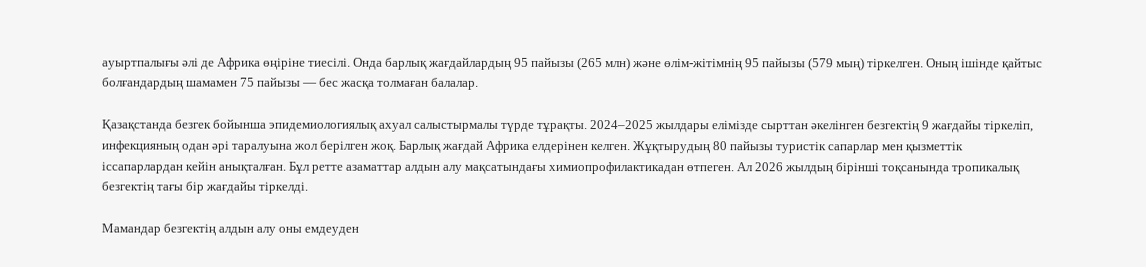ауыртпалығы әлі де Африка өңіріне тиесілі. Онда барлық жағдайлардың 95 пайызы (265 млн) және өлім-жітімнің 95 пайызы (579 мың) тіркелген. Оның ішінде қайтыс болғандардың шамамен 75 пайызы — бес жасқа толмаған балалар.

Қазақстанда безгек бойынша эпидемиологиялық ахуал салыстырмалы түрде тұрақты. 2024–2025 жылдары елімізде сырттан әкелінген безгектің 9 жағдайы тіркеліп, инфекцияның одан әрі таралуына жол берілген жоқ. Барлық жағдай Африка елдерінен келген. Жұқтырудың 80 пайызы туристік сапарлар мен қызметтік іссапарлардан кейін анықталған. Бұл ретте азаматтар алдын алу мақсатындағы химиопрофилактикадан өтпеген. Ал 2026 жылдың бірінші тоқсанында тропикалық безгектің тағы бір жағдайы тіркелді.

Мамандар безгектің алдын алу оны емдеуден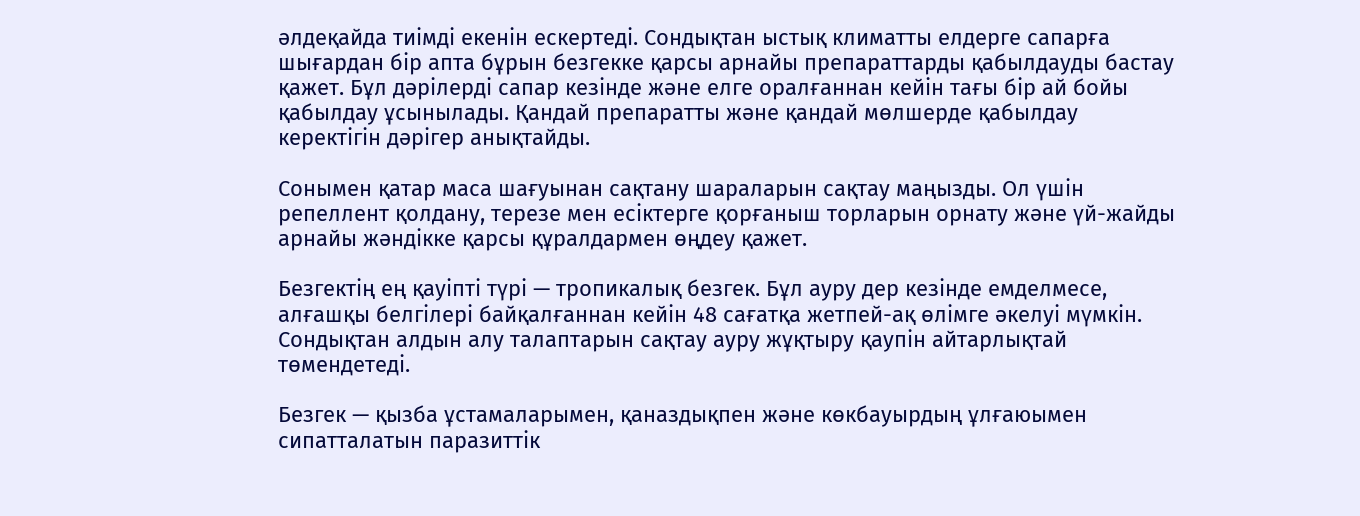әлдеқайда тиімді екенін ескертеді. Сондықтан ыстық климатты елдерге сапарға шығардан бір апта бұрын безгекке қарсы арнайы препараттарды қабылдауды бастау қажет. Бұл дәрілерді сапар кезінде және елге оралғаннан кейін тағы бір ай бойы қабылдау ұсынылады. Қандай препаратты және қандай мөлшерде қабылдау керектігін дәрігер анықтайды.

Сонымен қатар маса шағуынан сақтану шараларын сақтау маңызды. Ол үшін репеллент қолдану, терезе мен есіктерге қорғаныш торларын орнату және үй-жайды арнайы жәндікке қарсы құралдармен өңдеу қажет.

Безгектің ең қауіпті түрі — тропикалық безгек. Бұл ауру дер кезінде емделмесе, алғашқы белгілері байқалғаннан кейін 48 сағатқа жетпей-ақ өлімге әкелуі мүмкін. Сондықтан алдын алу талаптарын сақтау ауру жұқтыру қаупін айтарлықтай төмендетеді.

Безгек — қызба ұстамаларымен, қаназдықпен және көкбауырдың ұлғаюымен сипатталатын паразиттік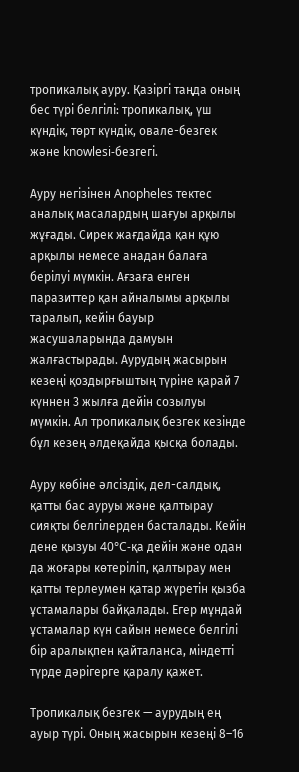тропикалық ауру. Қазіргі таңда оның бес түрі белгілі: тропикалық, үш күндік, төрт күндік, овале-безгек және knowlesi-безгегі.

Ауру негізінен Anopheles тектес аналық масалардың шағуы арқылы жұғады. Сирек жағдайда қан құю арқылы немесе анадан балаға берілуі мүмкін. Ағзаға енген паразиттер қан айналымы арқылы таралып, кейін бауыр жасушаларында дамуын жалғастырады. Аурудың жасырын кезеңі қоздырғыштың түріне қарай 7 күннен 3 жылға дейін созылуы мүмкін. Ал тропикалық безгек кезінде бұл кезең әлдеқайда қысқа болады.

Ауру көбіне әлсіздік, дел-салдық, қатты бас ауруы және қалтырау сияқты белгілерден басталады. Кейін дене қызуы 40°C-қа дейін және одан да жоғары көтеріліп, қалтырау мен қатты терлеумен қатар жүретін қызба ұстамалары байқалады. Егер мұндай ұстамалар күн сайын немесе белгілі бір аралықпен қайталанса, міндетті түрде дәрігерге қаралу қажет.

Тропикалық безгек — аурудың ең ауыр түрі. Оның жасырын кезеңі 8–16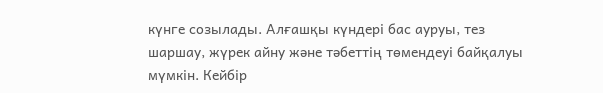күнге созылады. Алғашқы күндері бас ауруы, тез шаршау, жүрек айну және тәбеттің төмендеуі байқалуы мүмкін. Кейбір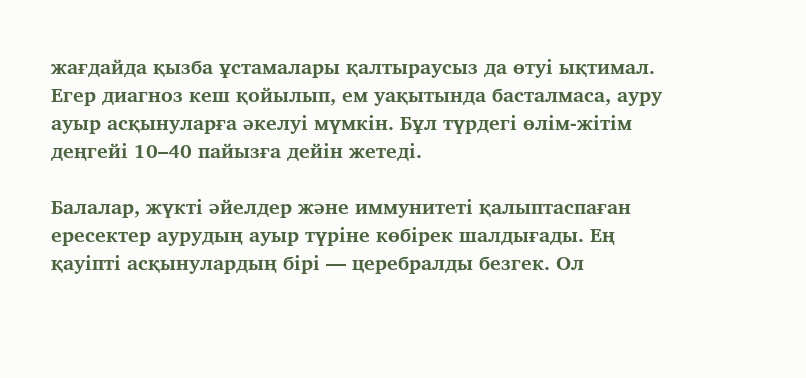жағдайда қызба ұстамалары қалтыраусыз да өтуі ықтимал. Егер диагноз кеш қойылып, ем уақытында басталмаса, ауру ауыр асқынуларға әкелуі мүмкін. Бұл түрдегі өлім-жітім деңгейі 10–40 пайызға дейін жетеді.

Балалар, жүкті әйелдер және иммунитеті қалыптаспаған ересектер аурудың ауыр түріне көбірек шалдығады. Ең қауіпті асқынулардың бірі — церебралды безгек. Ол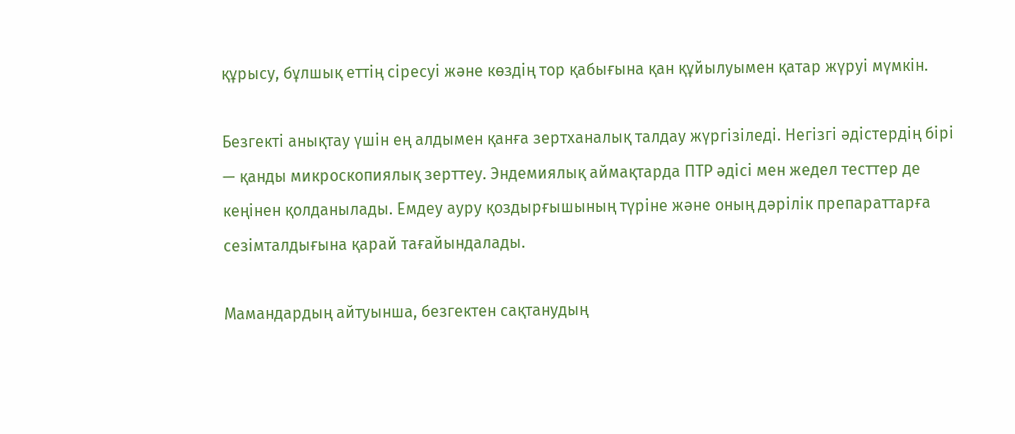құрысу, бұлшық еттің сіресуі және көздің тор қабығына қан құйылуымен қатар жүруі мүмкін.

Безгекті анықтау үшін ең алдымен қанға зертханалық талдау жүргізіледі. Негізгі әдістердің бірі — қанды микроскопиялық зерттеу. Эндемиялық аймақтарда ПТР әдісі мен жедел тесттер де кеңінен қолданылады. Емдеу ауру қоздырғышының түріне және оның дәрілік препараттарға сезімталдығына қарай тағайындалады.

Мамандардың айтуынша, безгектен сақтанудың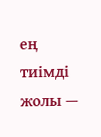ең тиімді жолы —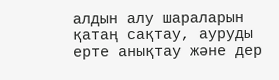алдын алу шараларын қатаң сақтау, ауруды ерте анықтау және дер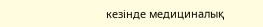кезінде медициналық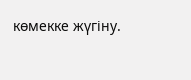көмекке жүгіну.